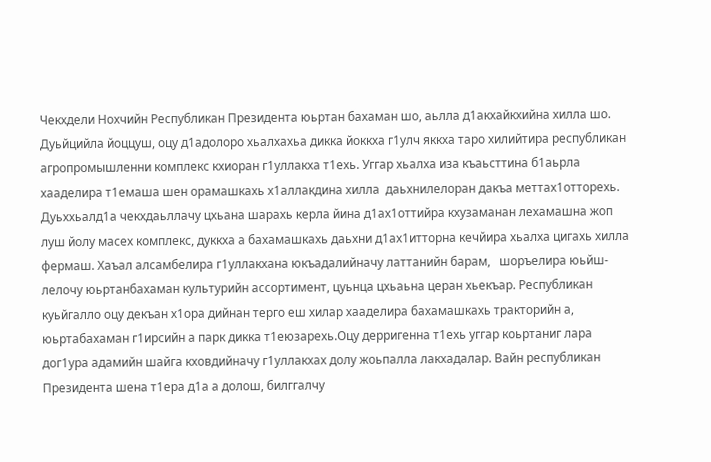Чекхдели Нохчийн Республикан Президента юьртан бахаман шо, аьлла д1акхайкхийна хилла шо. Дуьйцийла йоццуш, оцу д1адолоро хьалхахьа дикка йоккха г1улч яккха таро хилийтира республикан агропромышленни комплекс кхиоран г1уллакха т1ехь. Уггар хьалха иза къаьсттина б1аьрла хааделира т1емаша шен орамашкахь х1аллакдина хилла  даьхнилелоран дакъа меттах1отторехь. Дуьххьалд1а чекхдаьллачу цхьана шарахь керла йина д1ах1оттийра кхузаманан лехамашна жоп луш йолу масех комплекс, дуккха а бахамашкахь даьхни д1ах1итторна кечйира хьалха цигахь хилла фермаш. Хаъал алсамбелира г1уллакхана юкъадалийначу латтанийн барам,   шоръелира юьйш-лелочу юьртанбахаман культурийн ассортимент, цуьнца цхьаьна церан хьекъар. Республикан куьйгалло оцу декъан х1ора дийнан терго еш хилар хааделира бахамашкахь тракторийн а, юьртабахаман г1ирсийн а парк дикка т1еюзарехь.Оцу дерригенна т1ехь уггар коьртаниг лара дог1ура адамийн шайга кховдийначу г1уллакхах долу жоьпалла лакхадалар. Вайн республикан Президента шена т1ера д1а а долош, билггалчу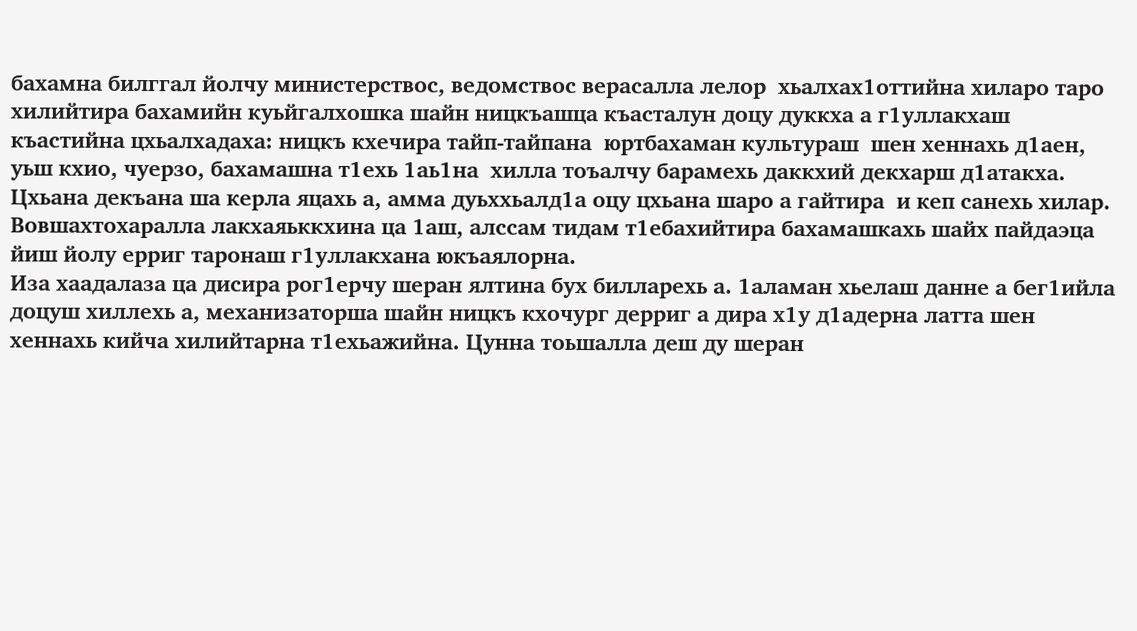бахамна билггал йолчу министерствос, ведомствос верасалла лелор  хьалхах1оттийна хиларо таро хилийтира бахамийн куьйгалхошка шайн ницкъашца къасталун доцу дуккха а г1уллакхаш къастийна цхьалхадаха: ницкъ кхечира тайп-тайпана  юртбахаман культураш  шен хеннахь д1аен, уьш кхио, чуерзо, бахамашна т1ехь 1аь1на  хилла тоъалчу барамехь даккхий декхарш д1атакха. Цхьана декъана ша керла яцахь а, амма дуьххьалд1а оцу цхьана шаро а гайтира  и кеп санехь хилар. Вовшахтохаралла лакхаяьккхина ца 1аш, алссам тидам т1ебахийтира бахамашкахь шайх пайдаэца йиш йолу ерриг таронаш г1уллакхана юкъаялорна.
Иза хаадалаза ца дисира рог1ерчу шеран ялтина бух билларехь а. 1аламан хьелаш данне а бег1ийла доцуш хиллехь а, механизаторша шайн ницкъ кхочург дерриг а дира х1у д1адерна латта шен хеннахь кийча хилийтарна т1ехьажийна. Цунна тоьшалла деш ду шеран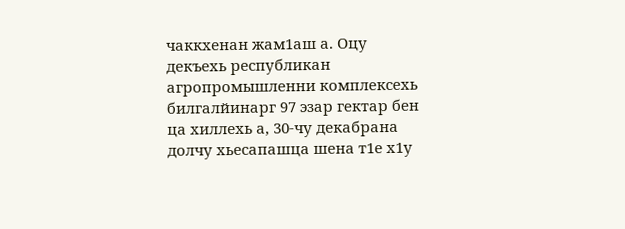чаккхенан жам1аш а. Оцу декъехь республикан агропромышленни комплексехь  билгалйинарг 97 эзар гектар бен ца хиллехь а, 30-чу декабрана долчу хьесапашца шена т1е х1у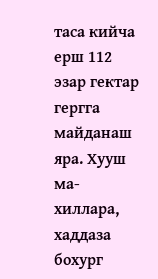таса кийча ерш 112 эзар гектар гергга майданаш яра. Хууш ма-хиллара, хаддаза бохург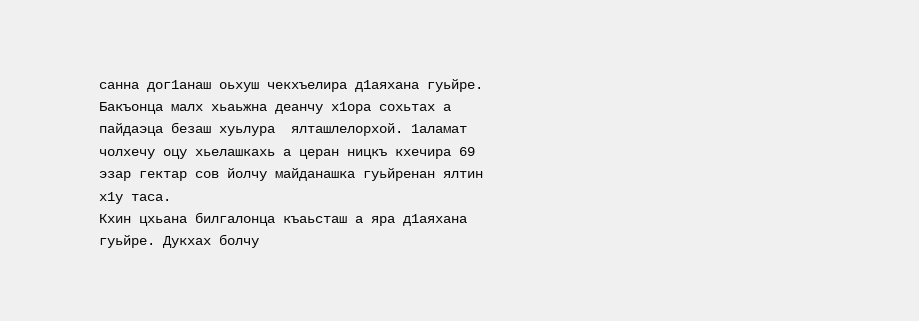санна дог1анаш оьхуш чекхъелира д1аяхана гуьйре. Бакъонца малх хьаьжна деанчу х1ора сохьтах а пайдаэца безаш хуьлура  ялташлелорхой. 1аламат чолхечу оцу хьелашкахь а церан ницкъ кхечира 69 эзар гектар сов йолчу майданашка гуьйренан ялтин х1у таса.
Кхин цхьана билгалонца къаьсташ а яра д1аяхана гуьйре. Дукхах болчу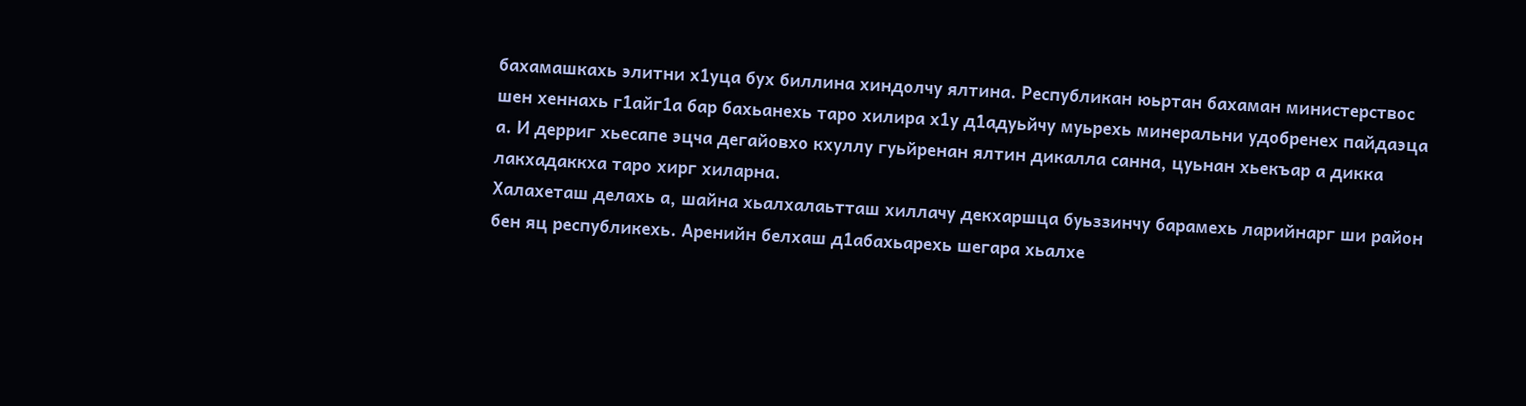бахамашкахь элитни х1уца бух биллина хиндолчу ялтина. Республикан юьртан бахаман министерствос шен хеннахь г1айг1а бар бахьанехь таро хилира х1у д1адуьйчу муьрехь минеральни удобренех пайдаэца а. И дерриг хьесапе эцча дегайовхо кхуллу гуьйренан ялтин дикалла санна, цуьнан хьекъар а дикка лакхадаккха таро хирг хиларна.
Халахеташ делахь а, шайна хьалхалаьтташ хиллачу декхаршца буьззинчу барамехь ларийнарг ши район бен яц республикехь. Аренийн белхаш д1абахьарехь шегара хьалхе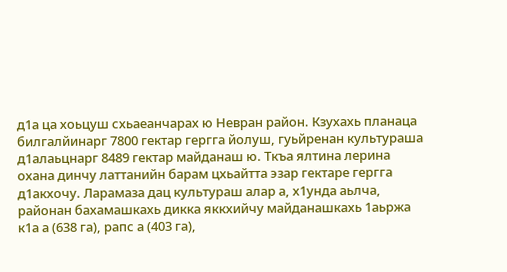д1а ца хоьцуш схьаеанчарах ю Невран район. Кзухахь планаца билгалйинарг 7800 гектар гергга йолуш, гуьйренан культураша д1алаьцнарг 8489 гектар майданаш ю. Ткъа ялтина лерина охана динчу латтанийн барам цхьайтта эзар гектаре гергга д1акхочу. Ларамаза дац культураш алар а, х1унда аьлча, районан бахамашкахь дикка яккхийчу майданашкахь 1аьржа к1а а (638 га), рапс а (403 га),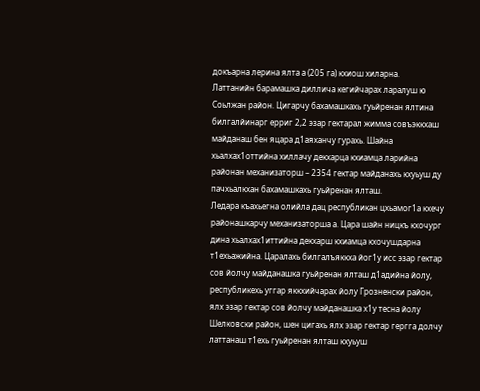докъарна лерина ялта а (205 га) кхиош хиларна.
Латтанийн барамашка диллича кегийчарах ларалуш ю Соьлжан район. Цигарчу бахамашкахь гуьйренан ялтина билгалйинарг ерриг 2,2 эзар гектарал жимма совъэккхаш майданаш бен яцара д1аяханчу гурахь. Шайна хьалхах1оттийна хиллачу декхарца кхиамца ларийна  районан механизаторш – 2354 гектар майданахь кхуьуш ду пачхьалкхан бахамашкахь гуьйренан ялташ.
Ледара къахьегна олийла дац республикан цхьамог1а кхечу районашкарчу механизаторша а. Цара шайн ницкъ кхочург дина хьалхах1иттийна декхарш кхиамца кхочушдарна т1ехьажийна. Царалахь билгалъяккха йог1у исс эзар гектар сов йолчу майданашка гуьйренан ялташ д1адийна йолу, республикехь уггар яккхийчарах йолу Грозненски район, ялх эзар гектар сов йолчу майданашка х1у тесна йолу Шелковски район, шен цигахь ялх эзар гектар гергга долчу латтанаш т1ехь гуьйренан ялташ кхуьуш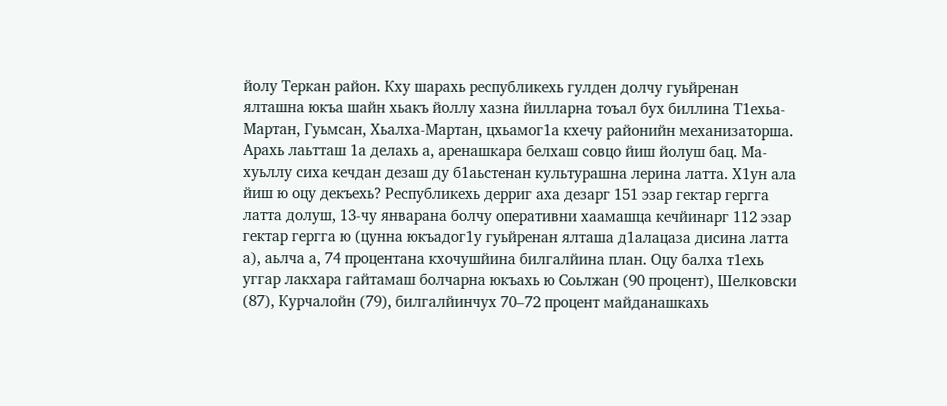йолу Теркан район. Кху шарахь республикехь гулден долчу гуьйренан ялташна юкъа шайн хьакъ йоллу хазна йилларна тоъал бух биллина Т1ехьа-Мартан, Гуьмсан, Хьалха-Мартан, цхьамог1а кхечу районийн механизаторша.
Арахь лаьтташ 1а делахь а, аренашкара белхаш совцо йиш йолуш бац. Ма-хуьллу сиха кечдан дезаш ду б1аьстенан культурашна лерина латта. Х1ун ала йиш ю оцу декъехь? Республикехь дерриг аха дезарг 151 эзар гектар гергга латта долуш, 13-чу январана болчу оперативни хаамашца кечйинарг 112 эзар гектар гергга ю (цунна юкъадог1у гуьйренан ялташа д1алацаза дисина латта а), аьлча а, 74 процентана кхочушйина билгалйина план. Оцу балха т1ехь уггар лакхара гайтамаш болчарна юкъахь ю Соьлжан (90 процент), Шелковски (87), Курчалойн (79), билгалйинчух 70–72 процент майданашкахь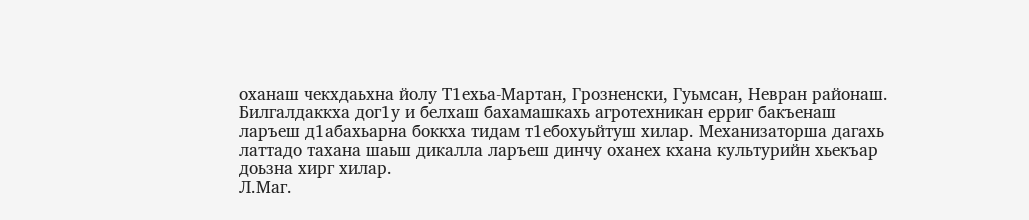оханаш чекхдаьхна йолу Т1ехьа-Мартан, Грозненски, Гуьмсан, Невран районаш.
Билгалдаккха дог1у и белхаш бахамашкахь агротехникан ерриг бакъенаш ларъеш д1абахьарна боккха тидам т1ебохуьйтуш хилар. Механизаторша дагахь латтадо тахана шаьш дикалла ларъеш динчу оханех кхана культурийн хьекъар доьзна хирг хилар.
Л.Маг.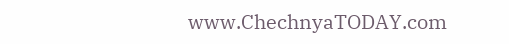www.ChechnyaTODAY.com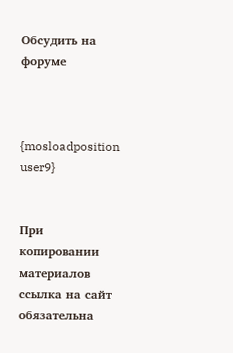Обсудить на форуме



{mosloadposition user9}


При копировании материалов ссылка на сайт обязательна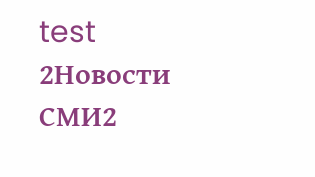test 2Новости СМИ2